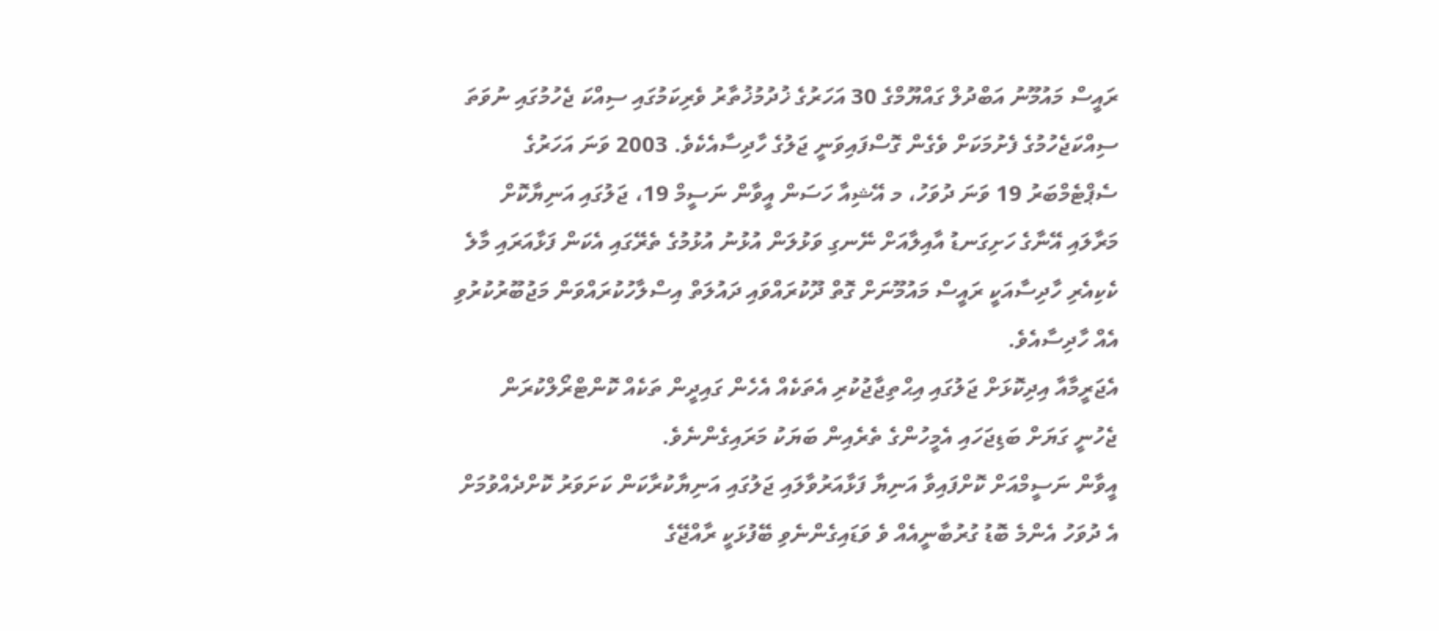ރައީސް މައުމޫނު އަބްދުލް ގައްޔޫމްގެ 30 އަހަރުގެ ޚުދުމުޚުތާރު ވެރިކަމުގައި ސިއްކަ ޖެހުމުގައި ނުވަތަ ސިއްކަޖެހުމުގެ ފެށުމަކަށް ވެގެން ގޮސްފައިވަނީ ޖަލުގެ ހާދިސާއެކެވެ. 2003 ވަނަ އަހަރުގެ ސެޕްޓެމްބަރު 19 ވަނަ ދުވަހު، މ އޭޝިއާ ހަސަން އީވާން ނަސީމް 19، ޖަލުގައި އަނިޔާކޮށް މަރާލައި އޭނާގެ ހަށިގަނޑު އާއިލާއަށް ނޭނގި ވަޅުލަން އުޅުނު އުޅުމުގެ ތެރޭގައި އެކަން ފަޅާއަރައި މާލެ ކެކިއެރި ހާދިސާއަކީ ރައީސް މައުމޫނަށް ގޮތް ދޫކުރައްވައި ދައުލަތް އިސްލާހުކުރައްވަން މަޖުބޫރުކުރުވި އެއް ހާދިސާއެވެ.
އެޖަރީމާއާ އިދިކޮޅަށް ޖަލުގައި އިޙްތިޖާޖުކުރި އެތަކެއް އެހެން ގައިދީން ތަކެއް ކޮންޓްރޯލްކުރަން ޖެހުނީ ގަޔަށް ބަޑިޖަހައި އެމީހުންގެ ތެރެއިން ބަޔަކު މަރައިގެންނެވެ.
އީވާން ނަސީމްއަށް ކޮށްފައިވާ އަނިޔާ ފަޅާއަރުވާލައި ޖަލުގައި އަނިޔާކުރާކަން ކަށަވަރު ކޮށްދެއްވުމަށް އެ ދުވަހު އެންމެ ބޮޑު ގުރުބާނީއެއް ވެ ވަޑައިގެންނެވި ބޭފުޅަކީ ރާއްޖޭގެ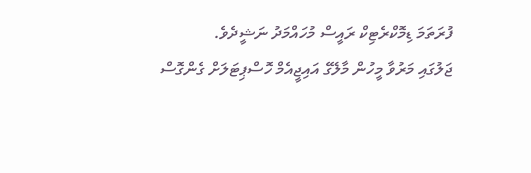ފުރަތަމަ ޑިމޮކްރެޓިކް ރައީސް މުހައްމަދު ނަޝީދެވެ.
ޖަލުގައި މަރުވާ މީހުން މާލޭގެ އައިޖީއެމް ހޮސްޕިޓަލަށް ގެންގޮސް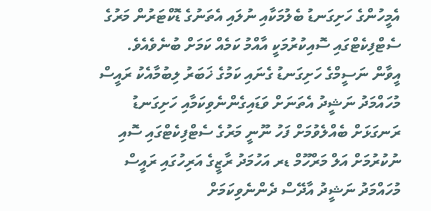އެމީހުންގެ ހަށިގަނޑު ބެލުމަކާއި ނުލައި އެތަނުގެ ޑޮކްޓަރުން މަރުގެ ސެޓްފިކެޓްގައި ސޮއިކުރުމަކީ އާއްމު ކަމެއް ކަމަށް ބުނެވެއެވެ.
އީވާން ނަސީމްގެ ހަށިގަނޑު ގެނައި ކަމުގެ ޚަބަރު ލިބުމާއެކު ރައީސް މުހައްމަދު ނަޝީދު އެތަނަށް ވަޑައިގެންނެވިކަމާއި ހަށިގަނޑު ރަނގަޅަށް ބެއްލެވުމަށް ފަހު ނޫނީ މަރުގެ ސެޓްފިކެޓްގައި ސޮއި ނުކުރުމަށް އަލް މަރްހޫމް ޑރ އަހުމަދު ރާޒީގެ އަރިހުގައި ރައީސް މުހައްމަދު ނަޝީދު އާދޭސް ދެންނެވިކަމަށް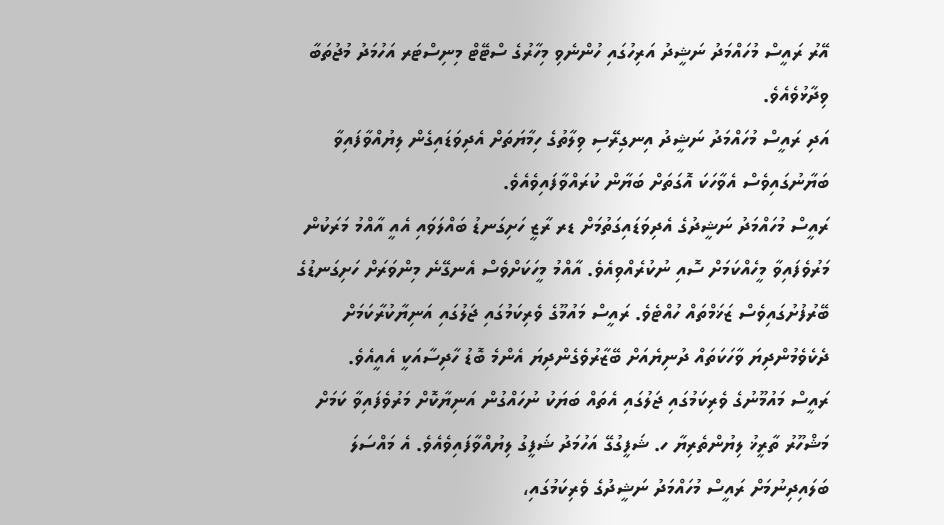އޭރު ރައީސް މުހައްމަދު ނަޝީދު އަރިހުގައި ހުންނެވި މިހާރުގެ ސްޓޭޓް މިނިސްޓަރ އަހުމަދު މުޖުތަބާ ވިދާޅުވެއެވެ.
އަދި ރައީސް މުހައްމަދު ނަޝީދު އިނގިރޭސި ވިލާތުގެ ހިމާޔަތަށް އެދިވަޑައިގެން ލިޔުއްވާފައިވާ ބަޔާނުގައިވެސް އެވާހަކަ އޮގަތަށް ބަޔާން ކުރައްވާފައިވެއެވެ.
ރައީސް މުހައްމަދު ނަޝީދުގެ އެދިވަޑައިގަތުމަށް ޑރ ރާޒީ ހަށިގަނޑު ބައްލަވައި އެއީ އާއްމު މަރަކުން މަރުވެފައިވާ މީހެއްކަމަށް ސޮއި ނުކުރެއްވިއެވެ. އާއްމު މީހަކަށްވެސް އެނގޭނެ މިންވަރަށް ހަށިގަނޑުގެ ބޭރުފުށުގައިވެސް ޒަޚަމްތައް ހުއްޓެވެ. ރައީސް މައުމޫގެ ވެރިކަމުގައި ޖަލުގައި އަނިޔާކުރާކަމަށް ދެކެވެމުންދިޔަ ވާހަކަތައް ދުނިޔެއަށް ބޭޒާރުވެގެންދިޔަ އެންމެ ބޮޑު ހާދިސާއަކީ އެއީއެވެ.
ރައީސް މައުމޫނުގެ ވެރިކަމުގައި ޖަލުގައި އެތައް ބަޔަކު ނުހައްގުން އަނިޔާކޮށް މަރުވެފައިވާ ކަމަށް މަޝްހޫރު ތާރީޚު ލިޔުންތެރިޔާ ހ. ޝަފީގުގޭ އަހުމަދު ޝަފީގު ލިޔުއްވާފައިވެއެވެ. އެ މައްސަލަ ބަލައިދިނުމަށް ރައީސް މުހައްމަދު ނަޝީދުގެ ވެރިކަމުގައި،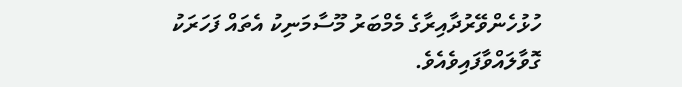ހުޅުހެންވޭރުދާއިރާގެ މެމްބަރު މޫސާމަނިކު އެތައް ފަހަރަކު ގޮވާލައްވާފައިވެއެވެ.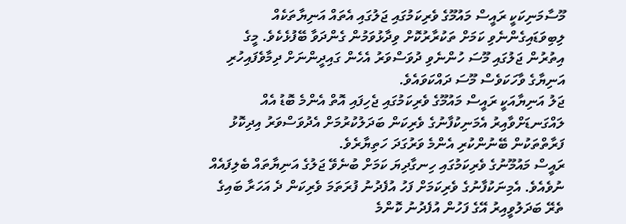މޫސާމަނިކަކީ ރައީސް މައުމޫގެ ވެރިކަމުގައި ޖަލުގައި އެތައް އަނިޔާތަކެއް ލިބިވަޑައިގެންނެވި ކަމަށް ތަކުރާރުކޮށް ވިދާޅުވަމުން ގެންދަވާ ބޭފުޅެކެވެ. މީގެ އިތުރުން ޖަލުގައި މޫސަ ހުންނެވި ދުވަސްވަރު އެހެން ގައިދީންނަށް ދިމާވެފައިހުރި އަނިޔާގެ ވާހަކަވެސް މޫސަ ދައްކަވައެވެ.
ޖަލު އަނިޔާއަކީ ރައީސް މައުމޫގެ ވެރިކަމުގައި ޖެހިފައި އޮތް އެންމެ ބޮޑު އެއް ލައްގަނޑަށްވާއިރު އެމަނިކުފާނުގެ ވެރިކަން ބަދަލުކުރުމަށް އެދުވަސްވަރު އިދިކޮޅު ފަރާތްތަކުން ބޭނުންކުރި އެންމެ ވަރުގަދަ ހަތިޔާރެވެ.
ރައީސް މައުމޫނުގެ ވެރިކަމުގައި ހިނގާދިޔަ ކަމަށް ބުނެވޭ ޖަލުގެ އަނިޔާތައް ބެލިފައެއް ނުވެއެވެ. އެމިނަކުފާނުގެ ވެރިކަމަށް ފަހު އުފެދުނު ފުރަތަމަ ވެރިކަން ދެ އަހަރާ ބައިގެ ތެރޭ ބަދަލުވީއިރު އޭގެ ފަހުން އުފެދުނު ކޮންމެ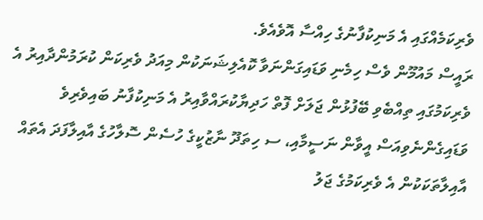ވެރިކަމެއްގައި އެ މަނިކުފާނުގެ ހިއްސާ އޮވެއެވެ.
ރައީސް މައުމޫން ވެސް ހިމެނި ވަޑައިގަންނަވާ ކޮއެލިޝަނަކުން މިއަދު ވެރިކަން ކުރަމުންދާއިރު އެ ވެރިކަމުގައި ތިއްބެވި ބޭފުޅުން ޖަލަށް ފޮތް ހަދިޔާކުރައްވާއިރު އެ މަނިކުފާނު ބައިވެރިވެ ވަޑައިގެންނެވިއަސް އީވާން ނަސީމާއި، ސ ހިތަދޫ ނާޒުކީގެ ހުސެން ސޮލާހުގެ އާއިލާފަދަ އެތައް އާއިލާތަކަކުން އެ ވެރިކަމުގެ ޖަލު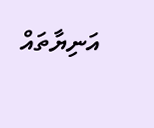އަނިޔާތައް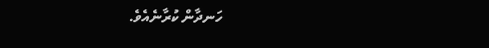ހަނދާން ކުރާނެއެވެ.